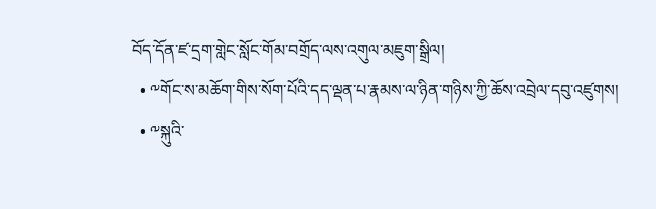བོད་དོན་ཛ་དྲག་གླེང་སློང་གོམ་བགྲོད་ལས་འགུལ་མཇུག་སྒྲིལ།
  • ༸གོང་ས་མཆོག་གིས་སོག་པོའི་དད་ལྡན་པ་རྣམས་ལ་ཉིན་གཉིས་ཀྱི་ཆོས་འབྲེལ་དབུ་འཛུགས།
  • ༸སྐུའི་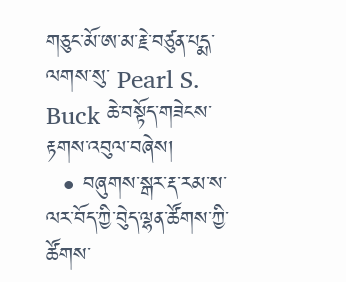གཅུང་མོ་ཨ་མ་རྗེ་བཙུན་པདྨ་ལགས་སུ་ Pearl S. Buck ཆེ་བསྟོད་གཟེངས་རྟགས་འབུལ་བཞེས།
  • བཞུགས་སྒར་རྡ་རམ་ས་ལར་བོད་ཀྱི་བེུད་ལྷན་ཚོགས་ཀྱི་ཚོགས་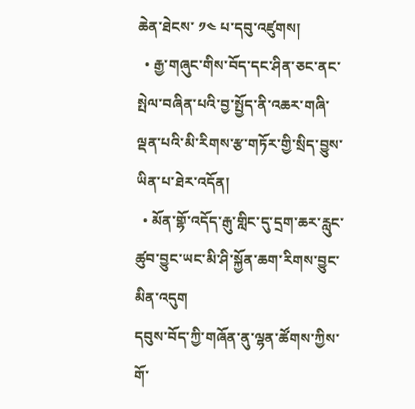ཆེན་ཐེངས་ ༡༤ པ་དབུ་འཛུགས།
  • རྒྱ་གཞུང་གིས་བོད་དང་ཤིན་ཅང་ནང་སྤེལ་བཞིན་པའི་བྱ་སྤྱོད་ནི་འཆར་གཞི་ལྡན་པའི་མི་རིགས་རྩ་གཏོར་གྱི་སྲིད་བྱུས་ཡིན་པ་ཐེར་འདོན།
  • མོན་གྷོ་འདོད་རྒུ་གླིང་དུ་དྲག་ཆར་རླུང་ཚུབ་བྱུང་ཡང་མི་ཤི་སྐྱོན་ཆག་རིགས་བྱུང་མིན་འདུག
དབུས་བོད་ཀྱི་གཞོན་ནུ་ལྷན་ཚོགས་ཀྱིས་གོ་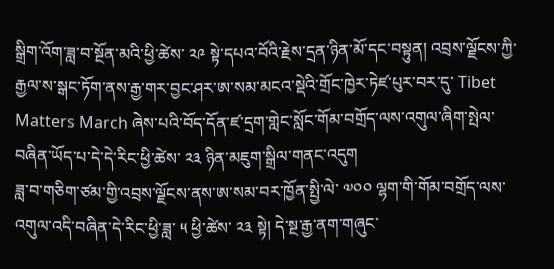སྒྲིག་འོག་ཟླ་བ་སྔོན་མའི་ཕྱི་ཚེས་ ༢༩ སྟེ་དཔའ་བོའི་རྗེས་དྲན་ཉིན་མོ་དང་བསྟུན། འབྲས་ལྗོངས་ཀྱི་རྒྱལ་ས་སྒང་ཏོག་ནས་རྒྱ་གར་བྱང་ཤར་ཨ་སམ་མངའ་སྡེའི་གྲོང་ཁྱེར་ཏེཛ་པུར་བར་དུ་ Tibet Matters March ཞེས་པའི་བོད་དོན་ཛ་དྲག་གླེང་སློང་གོམ་བགྲོད་ལས་འགུལ་ཞིག་སྤེལ་བཞིན་ཡོད་པ་དེ་དེ་རིང་ཕྱི་ཚེས་ ༢༣ ཉིན་མཇུག་སྒྲིལ་གནང་འདུག
ཟླ་བ་གཅིག་ཙམ་གྱི་འབྲས་ལྗོངས་ནས་ཨ་སམ་བར་ཁྱོན་སྤྱི་ལེ་ ༧༠༠ ལྷག་གི་གོམ་བགྲོད་ལས་འགུལ་འདི་བཞིན་དེ་རིང་ཕྱི་ཟླ་ ༥ ཕྱི་ཚེས་ ༢༣ སྟེ། དེ་སྔ་རྒྱ་ནག་གཞུང་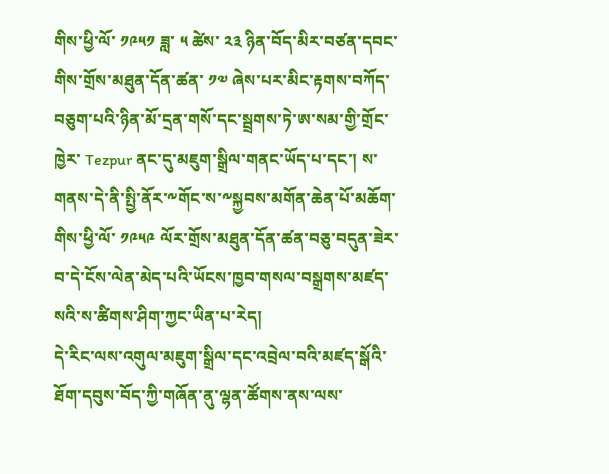གིས་ཕྱི་ལོ་ ༡༩༥༡ ཟླ་ ༥ ཚེས་ ༢༣ ཉིན་བོད་མིར་བཙན་དབང་གིས་གྲོས་མཐུན་དོན་ཚན་ ༡༧ ཞེས་པར་མིང་རྟགས་བཀོད་བཅུག་པའི་ཉིན་མོ་དྲན་གསོ་དང་སྦྲགས་ཏེ་ཨ་སམ་གྱི་གྲོང་ཁྱེར་ Tezpur ནང་དུ་མཇུག་སྒྲིལ་གནང་ཡོད་པ་དང་། ས་གནས་དེ་ནི་སྤྱི་ནོར་༸གོང་ས་༸སྐྱབས་མགོན་ཆེན་པོ་མཆོག་གིས་ཕྱི་ལོ་ ༡༩༥༩ ལོར་གྲོས་མཐུན་དོན་ཚན་བཅུ་བདུན་ཟེར་བ་དེ་ངོས་ལེན་མེད་པའི་ཡོངས་ཁྱབ་གསལ་བསྒྲགས་མཛད་སའི་ས་ཚིགས་ཤིག་ཀྱང་ཡིན་པ་རེད།
དེ་རིང་ལས་འགུལ་མཇུག་སྒྲིལ་དང་འབྲེལ་བའི་མཛད་སྒོའི་ཐོག་དབུས་བོད་ཀྱི་གཞོན་ནུ་ལྷན་ཚོགས་ནས་ལས་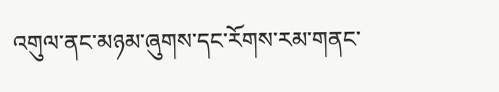འགུལ་ནང་མཉམ་ཞུགས་དང་རོགས་རམ་གནང་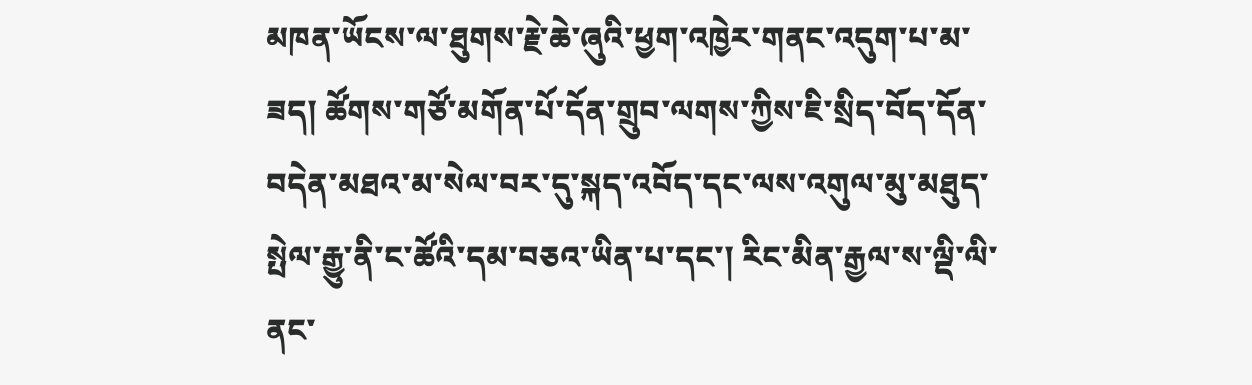མཁན་ཡོངས་ལ་ཐུགས་རྗེ་ཆེ་ཞུའི་ཕྱག་འཁྱེར་གནང་འདུག་པ་མ་ཟད། ཚོགས་གཙོ་མགོན་པོ་དོན་གྲུབ་ལགས་ཀྱིས་ཇི་སྲིད་བོད་དོན་བདེན་མཐའ་མ་སེལ་བར་དུ་སྐད་འབོད་དང་ལས་འགུལ་མུ་མཐུད་སྤེལ་རྒྱུ་ནི་ང་ཚོའི་དམ་བཅའ་ཡིན་པ་དང་། རིང་མིན་རྒྱལ་ས་ལྡི་ལི་ནང་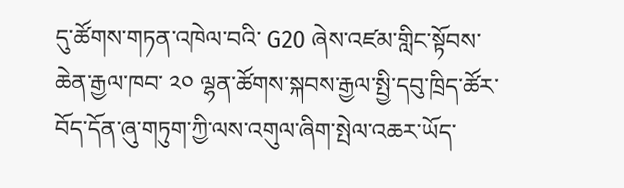དུ་ཚོགས་གཏན་འཁེལ་བའི་ G20 ཞེས་འཛམ་གླིང་སྟོབས་ཆེན་རྒྱལ་ཁབ་ ༢༠ ལྷན་ཚོགས་སྐབས་རྒྱལ་སྤྱི་དབུ་ཁྲིད་ཚོར་བོད་དོན་ཞུ་གཏུག་ཀྱི་ལས་འགུལ་ཞིག་སྤེལ་འཆར་ཡོད་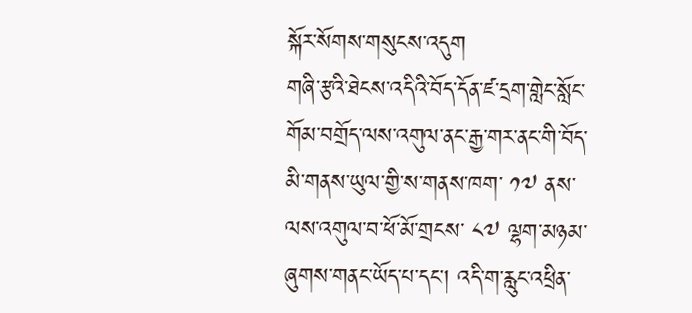སྐོར་སོགས་གསུངས་འདུག
གཞི་རྩའི་ཐེངས་འདིའི་བོད་དོན་ཛ་དྲག་གླེང་སློང་གོམ་བགྲོད་ལས་འགུལ་ནང་རྒྱ་གར་ནང་གི་བོད་མི་གནས་ཡུལ་གྱི་ས་གནས་ཁག་ ༡༧ ནས་ལས་འགུལ་བ་ཕོ་མོ་གྲངས་ ༨༧ ལྷག་མཉམ་ཞུགས་གནང་ཡོད་པ་དང་། འདི་ག་རླུང་འཕྲིན་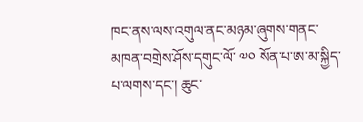ཁང་ནས་ལས་འགུལ་ནང་མཉམ་ཞུགས་གནང་མཁན་བགྲེས་ཤོས་དགུང་ལོ་ ༧༠ སོན་པ་ཨ་མ་སྐྱིད་པ་ལགས་དང་། ཆུང་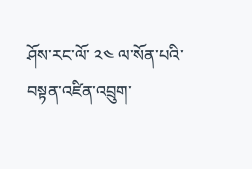ཤོས་རང་ལོ་ ༢༤ ལ་སོན་པའི་བསྟན་འཛིན་འབྲུག་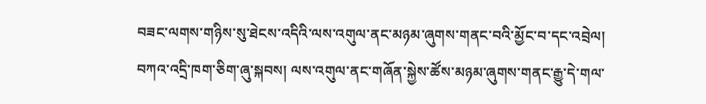བཟང་ལགས་གཉིས་སུ་ཐེངས་འདིའི་ལས་འགུལ་ནང་མཉམ་ཞུགས་གནང་བའི་མྱོང་བ་དང་འབྲེལ། བཀའ་འདྲི་ཁག་ཅིག་ཞུ་སྐབས། ལས་འགུལ་ནང་གཞོན་སྐྱེས་ཚོས་མཉམ་ཞུགས་གནང་རྒྱུ་དེ་གལ་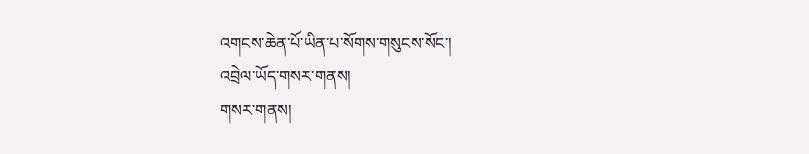འགངས་ཆེན་པོ་ཡིན་པ་སོགས་གསུངས་སོང་།
འབྲེལ་ཡོད་གསར་གནས།
གསར་གནས།